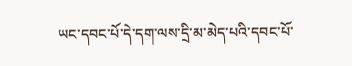ཡང་དབང་པོ་དེ་དག་ལས་དྲི་མ་མེད་པའི་དབང་པོ་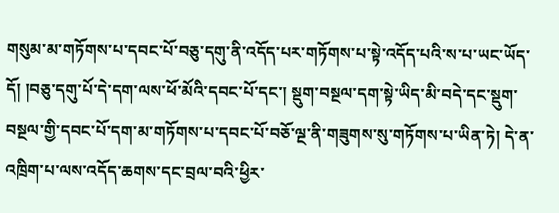གསུམ་མ་གཏོགས་པ་དབང་པོ་བཅུ་དགུ་ནི་འདོད་པར་གཏོགས་པ་སྟེ་འདོད་པའི་ས་པ་ཡང་ཡོད་དོ། །བཅུ་དགུ་པོ་དེ་དག་ལས་ཕོ་མོའི་དབང་པོ་དང་། སྡུག་བསྔལ་དག་སྟེ་ཡིད་མི་བདེ་དང་སྡུག་བསྔལ་གྱི་དབང་པོ་དག་མ་གཏོགས་པ་དབང་པོ་བཅོ་ལྔ་ནི་གཟུགས་སུ་གཏོགས་པ་ཡིན་ཏེ། དེ་ན་འཁྲིག་པ་ལས་འདོད་ཆགས་དང་བྲལ་བའི་ཕྱིར་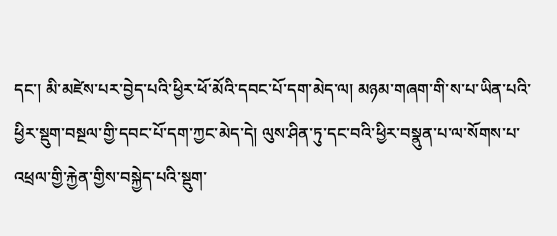དང་། མི་མཛེས་པར་བྱེད་པའི་ཕྱིར་ཕོ་མོའི་དབང་པོ་དག་མེད་ལ། མཉམ་གཞག་གི་ས་པ་ཡིན་པའི་ཕྱིར་སྡུག་བསྔལ་གྱི་དབང་པོ་དག་ཀྱང་མེད་དེ། ལུས་ཤིན་ཏུ་དང་བའི་ཕྱིར་བསྣུན་པ་ལ་སོགས་པ་འཕྲལ་གྱི་རྐྱེན་གྱིས་བསྐྱེད་པའི་སྡུག་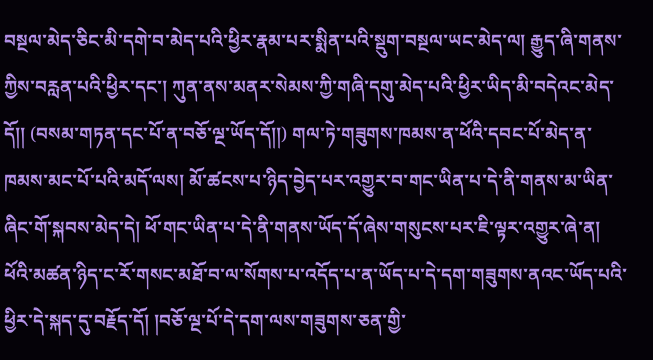བསྔལ་མེད་ཅིང་མི་དགེ་བ་མེད་པའི་ཕྱིར་རྣམ་པར་སྨིན་པའི་སྡུག་བསྔལ་ཡང་མེད་ལ། རྒྱུད་ཞི་གནས་ཀྱིས་བརླན་པའི་ཕྱིར་དང་། ཀུན་ནས་མནར་སེམས་ཀྱི་གཞི་དགུ་མེད་པའི་ཕྱིར་ཡིད་མི་བདེའང་མེད་དོ།། (བསམ་གཏན་དང་པོ་ན་བཅོ་ལྔ་ཡོད་དོ།།) གལ་ཏེ་གཟུགས་ཁམས་ན་ཕོའི་དབང་པོ་མེད་ན་ཁམས་མང་པོ་པའི་མདོ་ལས། མོ་ཚངས་པ་ཉིད་བྱེད་པར་འགྱུར་བ་གང་ཡིན་པ་དེ་ནི་གནས་མ་ཡིན་ཞིང་གོ་སྐབས་མེད་དེ། ཕོ་གང་ཡིན་པ་དེ་ནི་གནས་ཡོད་དོ་ཞེས་གསུངས་པར་ཇི་ལྟར་འགྱུར་ཞེ་ན། ཕོའི་མཚན་ཉིད་ང་རོ་གསང་མཐོ་བ་ལ་སོགས་པ་འདོད་པ་ན་ཡོད་པ་དེ་དག་གཟུགས་ནའང་ཡོད་པའི་ཕྱིར་དེ་སྐད་དུ་བརྗོད་དོ། །བཅོ་ལྔ་པོ་དེ་དག་ལས་གཟུགས་ཅན་གྱི་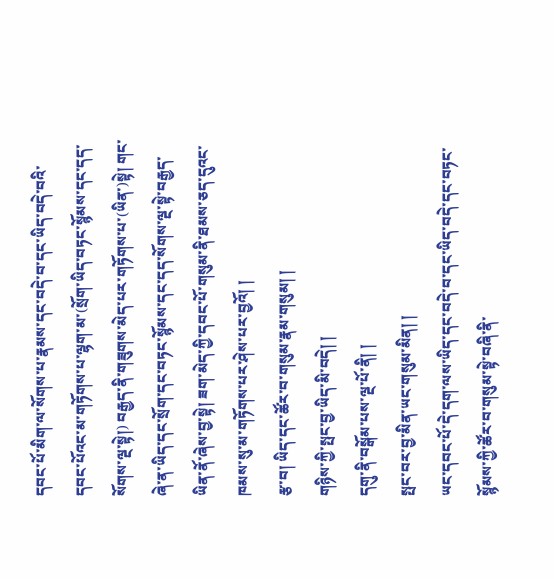དབང་པོ་མིག་ལ་སོགས་པ་རྣམས་དང་བདེ་བ་དང་ཡིད་བདེ་བའི་དབང་པོའང་མ་གཏོགས་པ་ལྷག་མ་(སྲོག་ཡིད་བཏང་སྙོམས་དང་དད་སོགས་ལྔ་སྟེ།) བརྒྱད་ནི་གཟུགས་མེད་པར་གཏོགས་པ་(ཡིན་)སྟེ། གང་ཞེ་ན་ཡིད་དང་སྲོག་དང་བཏང་སྙོམས་དང་དད་སོགས་ལྔ་སྟེ་བརྒྱད་ཡིན་ནོ་ཞེས་བྱ་སྟེ། ཟག་མེད་ཀྱི་དབང་པོ་གསུམ་ནི་ཐམས་ཅད་དུའང་ཁམས་སུ་མ་གཏོགས་པར་ཤེས་པར་བྱའོ། །
རྩ་བ། ཡིད་དང་ཚོར་བ་གསུམ་རྣམ་གསུམ། །
གཉིས་ཀྱི་སྤང་བྱ་ཡིད་མི་བདེ། །
དགུ་ནི་བསྒོམ་པས་ལྔ་པོ་ནི། །
སྤང་བར་བྱ་མིན་ཡང་གསུམ་མིན། །
ཡང་དབང་པོ་དེ་དག་ལས་ཡིད་དང་བདེ་བ་དང་ཡིད་བདེ་དང་བཏང་སྙོམས་ཀྱི་ཚོར་བ་གསུམ་སྟེ་བཞི་ནི་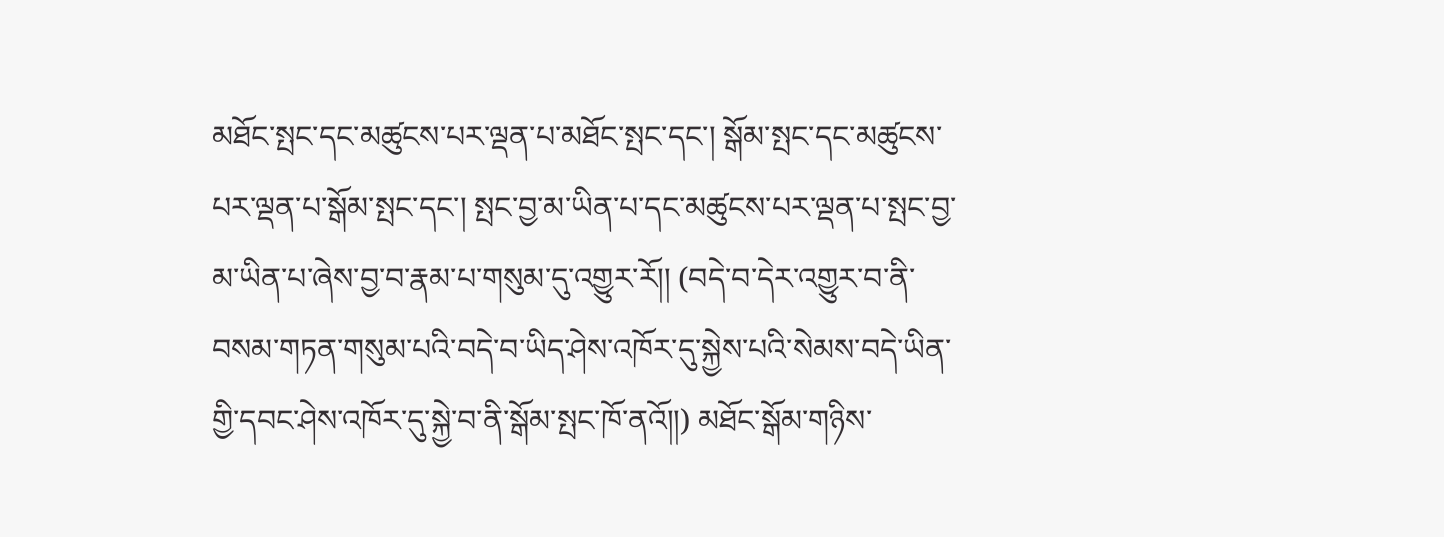མཐོང་སྤང་དང་མཚུངས་པར་ལྡན་པ་མཐོང་སྤང་དང་། སྒོམ་སྤང་དང་མཚུངས་པར་ལྡན་པ་སྒོམ་སྤང་དང་། སྤང་བྱ་མ་ཡིན་པ་དང་མཚུངས་པར་ལྡན་པ་སྤང་བྱ་མ་ཡིན་པ་ཞེས་བྱ་བ་རྣམ་པ་གསུམ་དུ་འགྱུར་རོ།། (བདེ་བ་དེར་འགྱུར་བ་ནི་བསམ་གཏན་གསུམ་པའི་བདེ་བ་ཡིད་ཤེས་འཁོར་དུ་སྐྱེས་པའི་སེམས་བདེ་ཡིན་གྱི་དབང་ཤེས་འཁོར་དུ་སྐྱེ་བ་ནི་སྒོམ་སྤང་ཁོ་ནའོ།།) མཐོང་སྒོམ་གཉིས་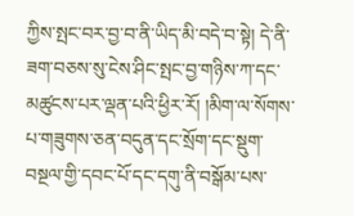ཀྱིས་སྤང་བར་བྱ་བ་ནི་ཡིད་མི་བདེ་བ་སྟེ། དེ་ནི་ཟག་བཅས་སུ་ངེས་ཤིང་སྤང་བྱ་གཉིས་ཀ་དང་མཚུངས་པར་ལྡན་པའི་ཕྱིར་རོ། །མིག་ལ་སོགས་པ་གཟུགས་ཅན་བདུན་དང་སྲོག་དང་སྡུག་བསྔལ་གྱི་དབང་པོ་དང་དགུ་ནི་བསྒོམ་པས་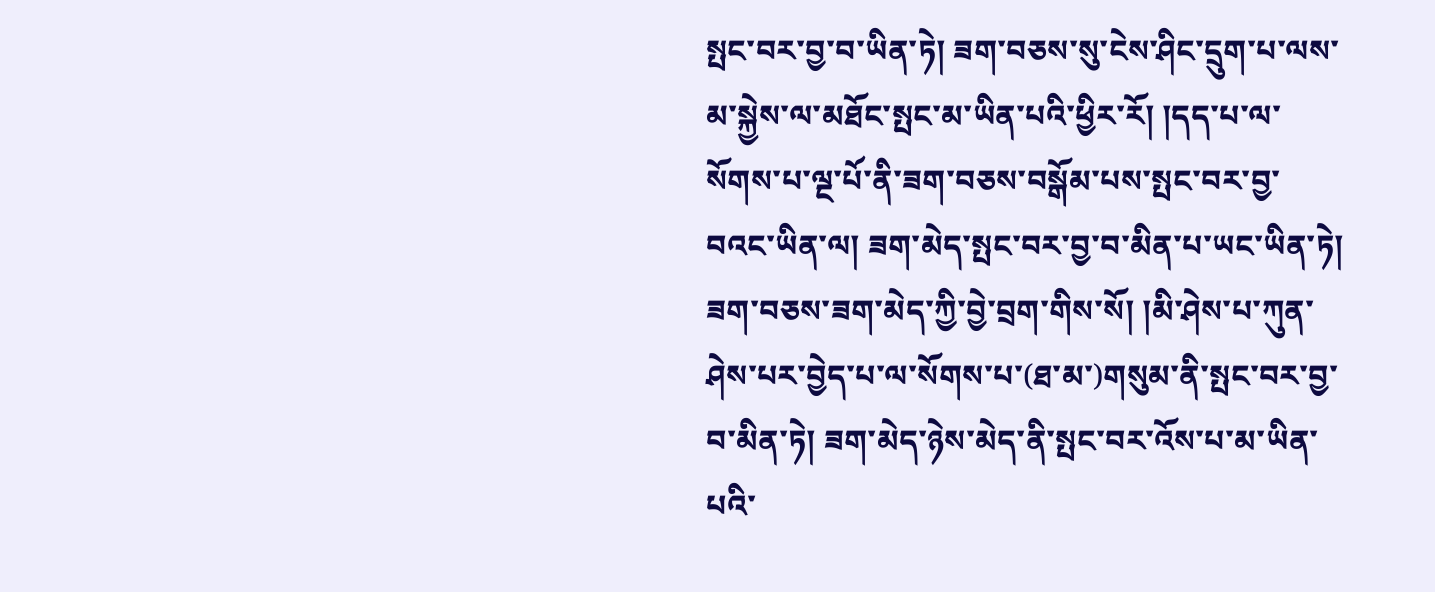སྤང་བར་བྱ་བ་ཡིན་ཏེ། ཟག་བཅས་སུ་ངེས་ཤིང་དྲུག་པ་ལས་མ་སྐྱེས་ལ་མཐོང་སྤང་མ་ཡིན་པའི་ཕྱིར་རོ། །དད་པ་ལ་སོགས་པ་ལྔ་པོ་ནི་ཟག་བཅས་བསྒོམ་པས་སྤང་བར་བྱ་བའང་ཡིན་ལ། ཟག་མེད་སྤང་བར་བྱ་བ་མིན་པ་ཡང་ཡིན་ཏེ། ཟག་བཅས་ཟག་མེད་ཀྱི་བྱེ་བྲག་གིས་སོ། །མི་ཤེས་པ་ཀུན་ཤེས་པར་བྱེད་པ་ལ་སོགས་པ་(ཐ་མ་)གསུམ་ནི་སྤང་བར་བྱ་བ་མིན་ཏེ། ཟག་མེད་ཉེས་མེད་ནི་སྤང་བར་འོས་པ་མ་ཡིན་པའི་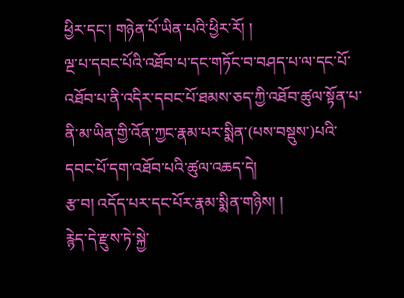ཕྱིར་དང་། གཉེན་པོ་ཡིན་པའི་ཕྱིར་རོ། །
ལྔ་པ་དབང་པོའི་འཐོབ་པ་དང་གཏོང་བ་བཤད་པ་ལ་དང་པོ་འཐོབ་པ་ནི་འདིར་དབང་པོ་ཐམས་ཅད་ཀྱི་འཐོབ་ཚུལ་སྟོན་པ་ནི་མ་ཡིན་གྱི་འོན་ཀྱང་རྣམ་པར་སྨིན་(པས་བསྡུས་)པའི་དབང་པོ་དག་འཐོབ་པའི་ཚུལ་འཆད་དེ།
རྩ་བ། འདོད་པར་དང་པོར་རྣམ་སྨིན་གཉིས། །
རྙེད་དེ་རྫུས་ཏེ་སྐྱེ་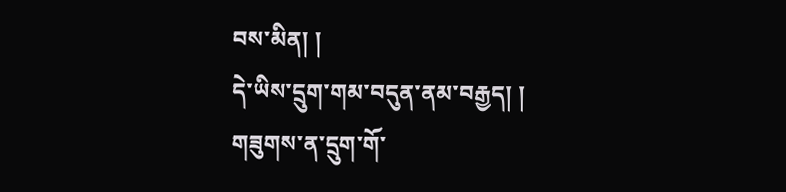བས་མིན། །
དེ་ཡིས་དྲུག་གམ་བདུན་ནམ་བརྒྱད། །
གཟུགས་ན་དྲུག་གོ་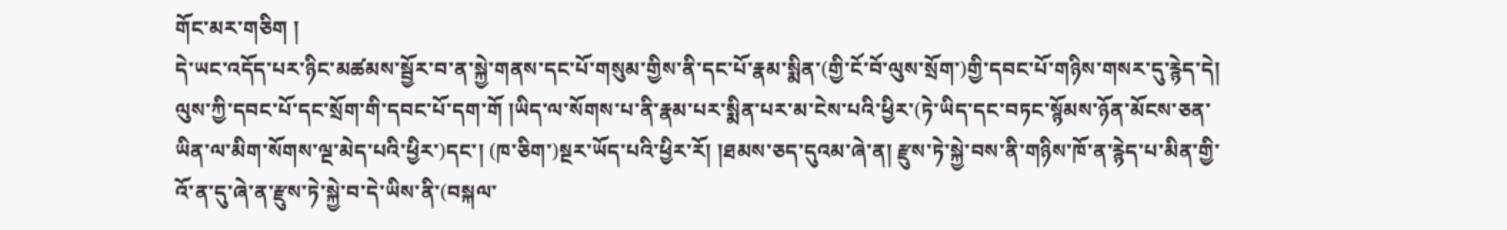གོང་མར་གཅིག །
དེ་ཡང་འདོད་པར་ཉིང་མཚམས་སྦྱོར་བ་ན་སྐྱེ་གནས་དང་པོ་གསུམ་གྱིས་ནི་དང་པོ་རྣམ་སྨིན་(གྱི་ངོ་བོ་ལུས་སྲོག་)གྱི་དབང་པོ་གཉིས་གསར་དུ་རྙེད་དེ། ལུས་ཀྱི་དབང་པོ་དང་སྲོག་གི་དབང་པོ་དག་གོ །ཡིད་ལ་སོགས་པ་ནི་རྣམ་པར་སྨིན་པར་མ་ངེས་པའི་ཕྱིར་(ཏེ་ཡིད་དང་བཏང་སྙོམས་ཉོན་མོངས་ཅན་ཡིན་ལ་མིག་སོགས་ལྔ་མེད་པའི་ཕྱིར་)དང་། (ཁ་ཅིག་)སྔར་ཡོད་པའི་ཕྱིར་རོ། །ཐམས་ཅད་དུའམ་ཞེ་ན། རྫུས་ཏེ་སྐྱེ་བས་ནི་གཉིས་ཁོ་ན་རྙེད་པ་མིན་གྱི་འོ་ན་དུ་ཞེ་ན་རྫུས་ཏེ་སྐྱེ་བ་དེ་ཡིས་ནི་(བསྐལ་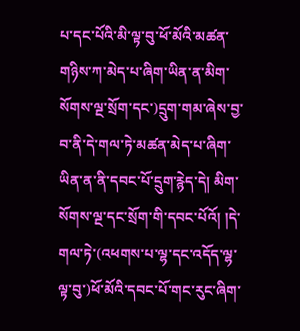པ་དང་པོའི་མི་ལྟ་བུ་ཕོ་མོའི་མཚན་གཉིས་ཀ་མེད་པ་ཞིག་ཡིན་ན་མིག་སོགས་ལྔ་སྲོག་དང་)དྲུག་གམ་ཞེས་བྱ་བ་ནི་དེ་གལ་ཏེ་མཚན་མེད་པ་ཞིག་ཡིན་ན་ནི་དབང་པོ་དྲུག་རྙེད་དེ། མིག་སོགས་ལྔ་དང་སྲོག་གི་དབང་པོའོ། །དེ་གལ་ཏེ་(འཕགས་པ་ལྷ་དང་འདོད་ལྷ་ལྟ་བུ་)ཕོ་མོའི་དབང་པོ་གང་རུང་ཞིག་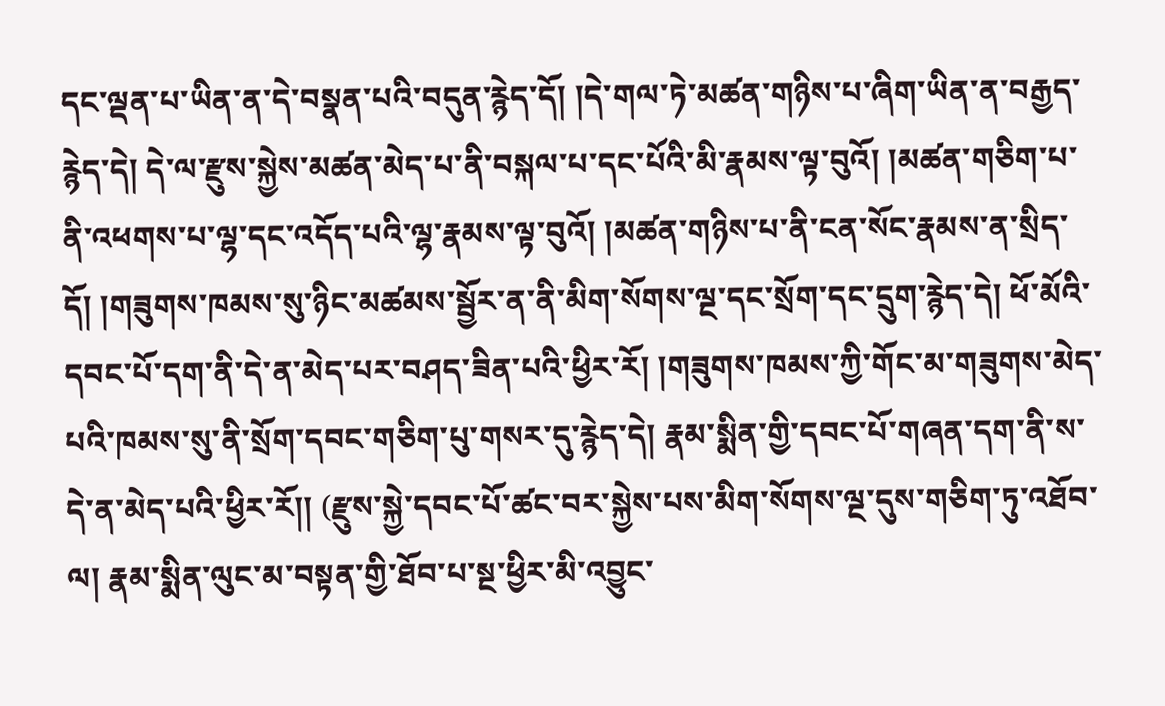དང་ལྡན་པ་ཡིན་ན་དེ་བསྣན་པའི་བདུན་རྙེད་དོ། །དེ་གལ་ཏེ་མཚན་གཉིས་པ་ཞིག་ཡིན་ན་བརྒྱད་རྙེད་དེ། དེ་ལ་རྫུས་སྐྱེས་མཚན་མེད་པ་ནི་བསྐལ་པ་དང་པོའི་མི་རྣམས་ལྟ་བུའོ། །མཚན་གཅིག་པ་ནི་འཕགས་པ་ལྷ་དང་འདོད་པའི་ལྷ་རྣམས་ལྟ་བུའོ། །མཚན་གཉིས་པ་ནི་ངན་སོང་རྣམས་ན་སྲིད་དོ། །གཟུགས་ཁམས་སུ་ཉིང་མཚམས་སྦྱོར་ན་ནི་མིག་སོགས་ལྔ་དང་སྲོག་དང་དྲུག་རྙེད་དེ། ཕོ་མོའི་དབང་པོ་དག་ནི་དེ་ན་མེད་པར་བཤད་ཟིན་པའི་ཕྱིར་རོ། །གཟུགས་ཁམས་ཀྱི་གོང་མ་གཟུགས་མེད་པའི་ཁམས་སུ་ནི་སྲོག་དབང་གཅིག་པུ་གསར་དུ་རྙེད་དེ། རྣམ་སྨིན་གྱི་དབང་པོ་གཞན་དག་ནི་ས་དེ་ན་མེད་པའི་ཕྱིར་རོ།། (རྫུས་སྐྱེ་དབང་པོ་ཚང་བར་སྐྱེས་པས་མིག་སོགས་ལྔ་དུས་གཅིག་ཏུ་འཐོབ་ལ། རྣམ་སྨིན་ལུང་མ་བསྟན་གྱི་ཐོབ་པ་སྔ་ཕྱིར་མི་འབྱུང་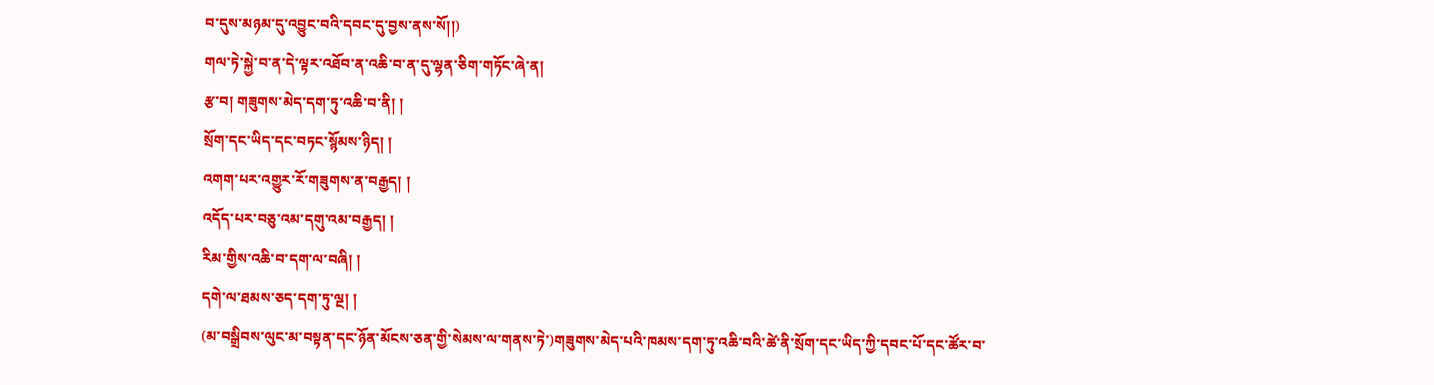བ་དུས་མཉམ་དུ་འབྱུང་བའི་དབང་དུ་བྱས་ནས་སོ།།)
གལ་ཏེ་སྐྱེ་བ་ན་དེ་ལྟར་འཐོབ་ན་འཆི་བ་ན་དུ་ལྷན་ཅིག་གཏོང་ཞེ་ན།
རྩ་བ། གཟུགས་མེད་དག་ཏུ་འཆི་བ་ནི། །
སྲོག་དང་ཡིད་དང་བཏང་སྙོམས་ཉིད། །
འགག་པར་འགྱུར་རོ་གཟུགས་ན་བརྒྱད། །
འདོད་པར་བཅུ་འམ་དགུ་འམ་བརྒྱད། །
རིམ་གྱིས་འཆི་བ་དག་ལ་བཞི། །
དགེ་ལ་ཐམས་ཅད་དག་ཏུ་ལྔ། །
(མ་བསྒྲིབས་ལུང་མ་བསྟན་དང་ཉོན་མོངས་ཅན་གྱི་སེམས་ལ་གནས་ཏེ་)གཟུགས་མེད་པའི་ཁམས་དག་ཏུ་འཆི་བའི་ཚེ་ནི་སྲོག་དང་ཡིད་ཀྱི་དབང་པོ་དང་ཚོར་བ་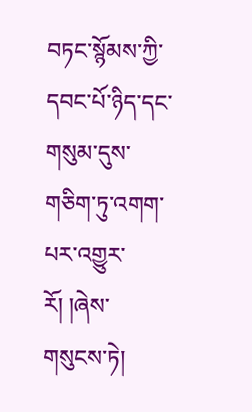བཏང་སྙོམས་ཀྱི་དབང་པོ་ཉིད་དང་གསུམ་དུས་གཅིག་ཏུ་འགག་པར་འགྱུར་རོ། །ཞེས་གསུངས་ཏེ།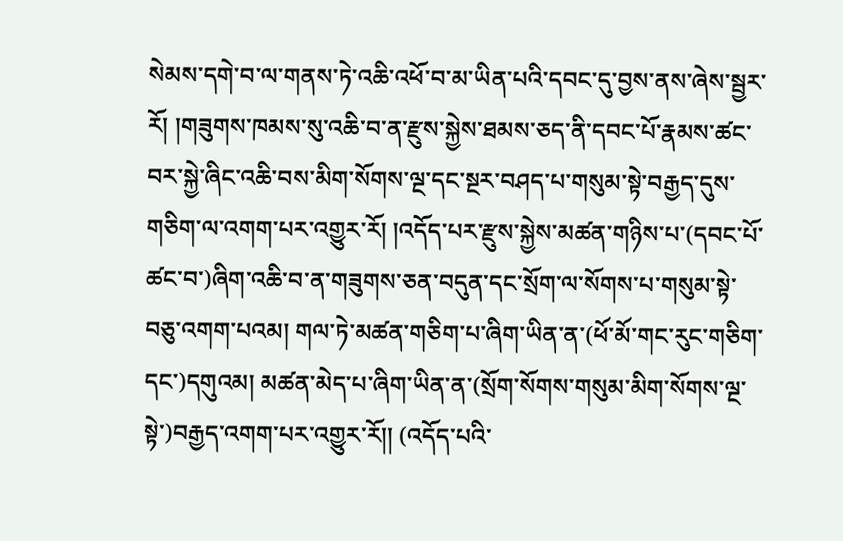སེམས་དགེ་བ་ལ་གནས་ཏེ་འཆི་འཕོ་བ་མ་ཡིན་པའི་དབང་དུ་བྱས་ནས་ཞེས་སྦྱར་རོ། །གཟུགས་ཁམས་སུ་འཆི་བ་ན་རྫུས་སྐྱེས་ཐམས་ཅད་ནི་དབང་པོ་རྣམས་ཚང་བར་སྐྱེ་ཞིང་འཆི་བས་མིག་སོགས་ལྔ་དང་སྔར་བཤད་པ་གསུམ་སྟེ་བརྒྱད་དུས་གཅིག་ལ་འགག་པར་འགྱུར་རོ། །འདོད་པར་རྫུས་སྐྱེས་མཚན་གཉིས་པ་(དབང་པོ་ཚང་བ་)ཞིག་འཆི་བ་ན་གཟུགས་ཅན་བདུན་དང་སྲོག་ལ་སོགས་པ་གསུམ་སྟེ་བཅུ་འགག་པའམ། གལ་ཏེ་མཚན་གཅིག་པ་ཞིག་ཡིན་ན་(ཕོ་མོ་གང་རུང་གཅིག་དང་)དགུའམ། མཚན་མེད་པ་ཞིག་ཡིན་ན་(སྲོག་སོགས་གསུམ་མིག་སོགས་ལྔ་སྟེ་)བརྒྱད་འགག་པར་འགྱུར་རོ།། (འདོད་པའི་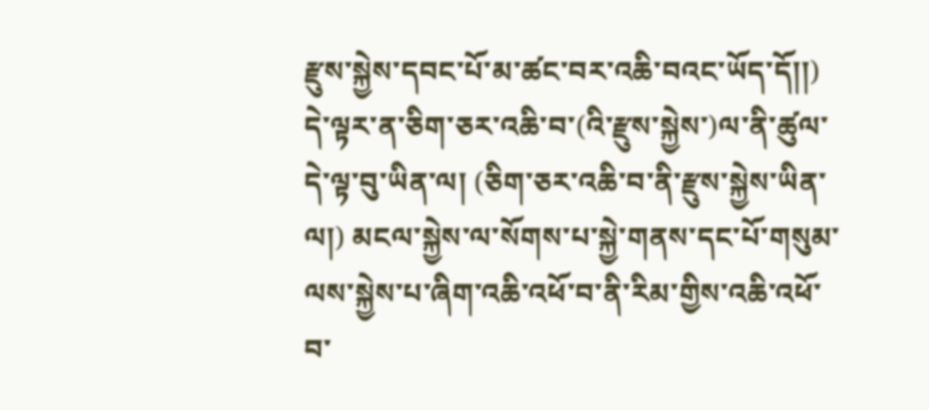རྫུས་སྐྱེས་དབང་པོ་མ་ཚང་བར་འཆི་བའང་ཡོད་དོ།།) དེ་ལྟར་ན་ཅིག་ཅར་འཆི་བ་(འི་རྫུས་སྐྱེས་)ལ་ནི་ཚུལ་དེ་ལྟ་བུ་ཡིན་ལ། (ཅིག་ཅར་འཆི་བ་ནི་རྫུས་སྐྱེས་ཡིན་ལ།) མངལ་སྐྱེས་ལ་སོགས་པ་སྐྱེ་གནས་དང་པོ་གསུམ་ལས་སྐྱེས་པ་ཞིག་འཆི་འཕོ་བ་ནི་རིམ་གྱིས་འཆི་འཕོ་བ་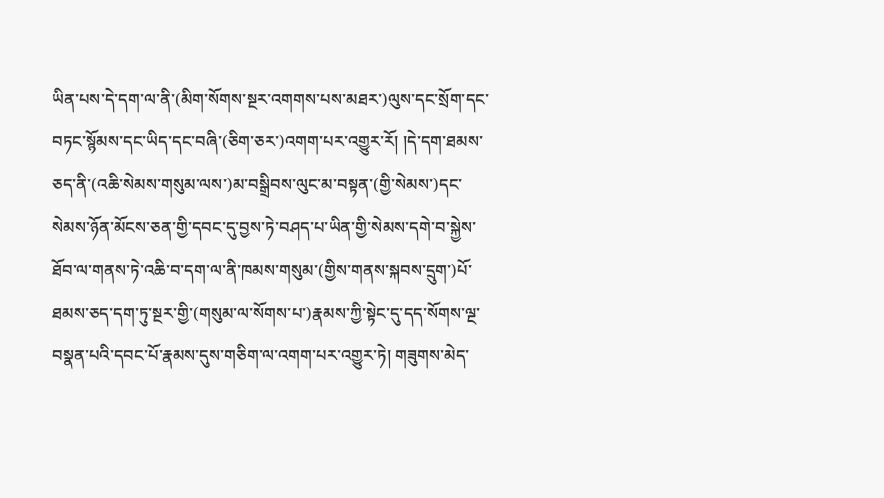ཡིན་པས་དེ་དག་ལ་ནི་(མིག་སོགས་སྔར་འགགས་པས་མཐར་)ལུས་དང་སྲོག་དང་བཏང་སྙོམས་དང་ཡིད་དང་བཞི་(ཅིག་ཅར་)འགག་པར་འགྱུར་རོ། །དེ་དག་ཐམས་ཅད་ནི་(འཆི་སེམས་གསུམ་ལས་)མ་བསྒྲིབས་ལུང་མ་བསྟན་(གྱི་སེམས་)དང་སེམས་ཉོན་མོངས་ཅན་གྱི་དབང་དུ་བྱས་ཏེ་བཤད་པ་ཡིན་གྱི་སེམས་དགེ་བ་སྐྱེས་ཐོབ་ལ་གནས་ཏེ་འཆི་བ་དག་ལ་ནི་ཁམས་གསུམ་(གྱིས་གནས་སྐབས་དྲུག་)པོ་ཐམས་ཅད་དག་ཏུ་སྔར་གྱི་(གསུམ་ལ་སོགས་པ་)རྣམས་ཀྱི་སྟེང་དུ་དད་སོགས་ལྔ་བསྣན་པའི་དབང་པོ་རྣམས་དུས་གཅིག་ལ་འགག་པར་འགྱུར་ཏེ། གཟུགས་མེད་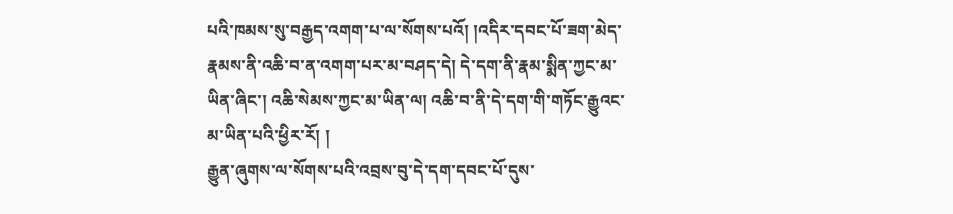པའི་ཁམས་སུ་བརྒྱད་འགག་པ་ལ་སོགས་པའོ། །འདིར་དབང་པོ་ཟག་མེད་རྣམས་ནི་འཆི་བ་ན་འགག་པར་མ་བཤད་དེ། དེ་དག་ནི་རྣམ་སྨིན་ཀྱང་མ་ཡིན་ཞིང་། འཆི་སེམས་ཀྱང་མ་ཡིན་ལ། འཆི་བ་ནི་དེ་དག་གི་གཏོང་རྒྱུའང་མ་ཡིན་པའི་ཕྱིར་རོ། །
རྒྱུན་ཞུགས་ལ་སོགས་པའི་འབྲས་བུ་དེ་དག་དབང་པོ་དུས་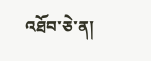འཐོབ་ཅེ་ན།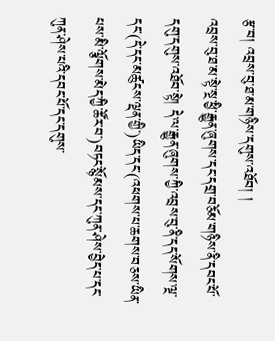རྩ་བ། འབྲས་བུ་ཐ་མ་གཉིས་དགུས་འཐོབ། །
འབྲས་བུ་ཐ་མ་སྟེ་སྔ་ཕྱི་རྒྱུན་ཞུགས་དང་དགྲ་བཅོམ་གཉིས་ནི་དབང་པོ་དགུ་དགུས་འཐོབ་སྟེ། དེ་ལ་རྒྱུན་ཞུགས་ཀྱི་འབྲས་བུ་ནི་དད་སོགས་ལྔ་དང་(དེ་དང་མཚུངས་ལྡན་གྱི་)ཡིད་དང་(འཕགས་པ་ཆགས་བཅས་ཡིན་པས་མི་ལྕོགས་མེད་ཀྱི་ཚོར་བ་)བཏང་སྙོམས་དང་ཀུན་ཤེས་བྱེད་པ་དང་ཀུན་ཤེས་པའི་དབང་པོ་དང་དགུས་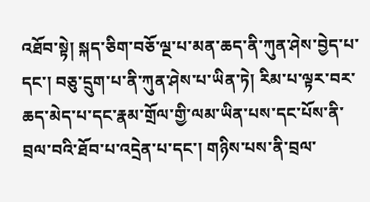འཐོབ་སྟེ། སྐད་ཅིག་བཅོ་ལྔ་པ་མན་ཆད་ནི་ཀུན་ཤེས་བྱེད་པ་དང་། བཅུ་དྲུག་པ་ནི་ཀུན་ཤེས་པ་ཡིན་ཏེ། རིམ་པ་ལྟར་བར་ཆད་མེད་པ་དང་རྣམ་གྲོལ་གྱི་ལམ་ཡིན་པས་དང་པོས་ནི་བྲལ་བའི་ཐོབ་པ་འདྲེན་པ་དང་། གཉིས་པས་ནི་བྲལ་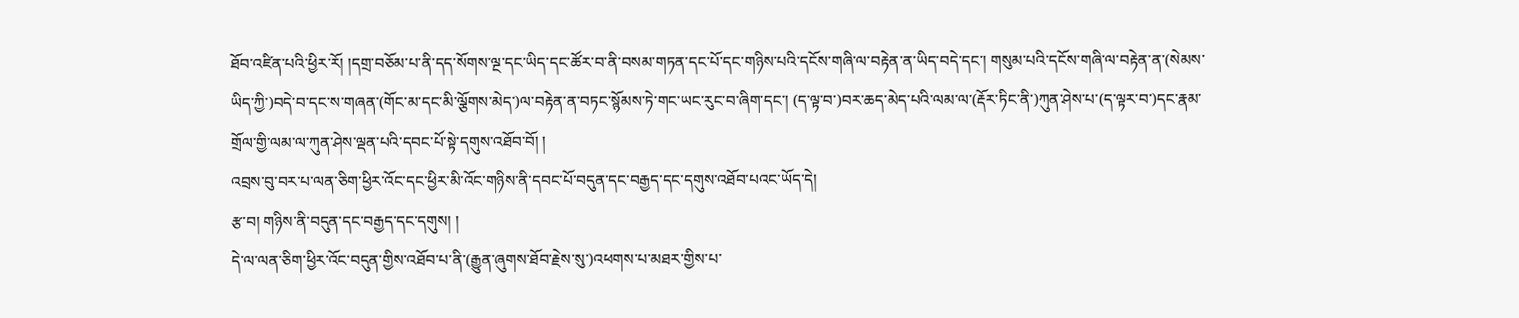ཐོབ་འཛིན་པའི་ཕྱིར་རོ། །དགྲ་བཅོམ་པ་ནི་དད་སོགས་ལྔ་དང་ཡིད་དང་ཚོར་བ་ནི་བསམ་གཏན་དང་པོ་དང་གཉིས་པའི་དངོས་གཞི་ལ་བརྟེན་ན་ཡིད་བདེ་དང་། གསུམ་པའི་དངོས་གཞི་ལ་བརྟེན་ན་(སེམས་ཡིད་ཀྱི་)བདེ་བ་དང་ས་གཞན་(གོང་མ་དང་མི་ལྕོགས་མེད་)ལ་བརྟེན་ན་བཏང་སྙོམས་ཏེ་གང་ཡང་རུང་བ་ཞིག་དང་། (ད་ལྟ་བ་)བར་ཆད་མེད་པའི་ལམ་ལ་(རྡོར་ཏིང་ནི་)ཀུན་ཤེས་པ་(ད་ལྟར་བ་)དང་རྣམ་གྲོལ་གྱི་ལམ་ལ་ཀུན་ཤེས་ལྡན་པའི་དབང་པོ་སྟེ་དགུས་འཐོབ་བོ། །
འབྲས་བུ་བར་པ་ལན་ཅིག་ཕྱིར་འོང་དང་ཕྱིར་མི་འོང་གཉིས་ནི་དབང་པོ་བདུན་དང་བརྒྱད་དང་དགུས་འཐོབ་པའང་ཡོད་དེ།
རྩ་བ། གཉིས་ནི་བདུན་དང་བརྒྱད་དང་དགུས། །
དེ་ལ་ལན་ཅིག་ཕྱིར་འོང་བདུན་གྱིས་འཐོབ་པ་ནི་(རྒྱུན་ཞུགས་ཐོབ་རྗེས་སུ་)འཕགས་པ་མཐར་གྱིས་པ་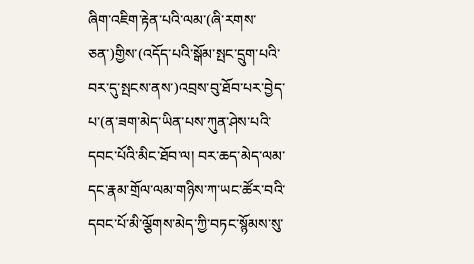ཞིག་འཇིག་རྟེན་པའི་ལམ་(ཞི་རགས་ཅན་)གྱིས་(འདོད་པའི་སྒོམ་སྤང་དྲུག་པའི་བར་དུ་སྤངས་ནས་)འབྲས་བུ་ཐོབ་པར་བྱེད་པ་(ན་ཟག་མེད་ཡིན་པས་ཀུན་ཤེས་པའི་དབང་པོའི་མིང་ཐོབ་ལ། བར་ཆད་མེད་ལམ་དང་རྣམ་གྲོལ་ལམ་གཉིས་ཀ་ཡང་ཚོར་བའི་དབང་པོ་མི་ལྕོགས་མེད་ཀྱི་བཏང་སྙོམས་སུ་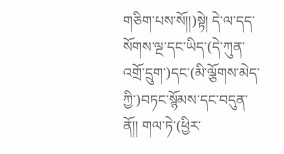གཅིག་པས་སོ།།)སྟེ། དེ་ལ་དད་སོགས་ལྔ་དང་ཡིད་(དེ་ཀུན་འགྲོ་དྲུག་)དང་(མི་ལྕོགས་མེད་ཀྱི་)བཏང་སྙོམས་དང་བདུན་ནོ།། གལ་ཏེ་(ཕྱིར་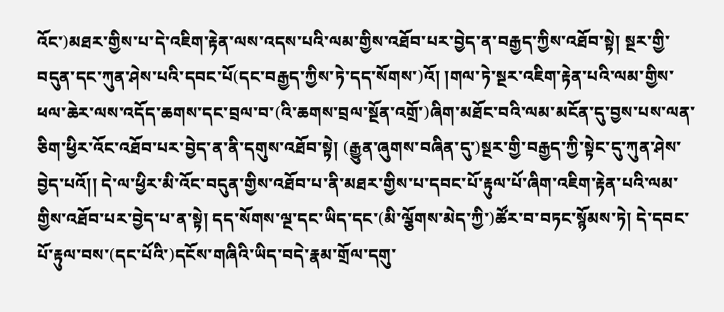འོང་)མཐར་གྱིས་པ་དེ་འཇིག་རྟེན་ལས་འདས་པའི་ལམ་གྱིས་འཐོབ་པར་བྱེད་ན་བརྒྱད་ཀྱིས་འཐོབ་སྟེ། སྔར་གྱི་བདུན་དང་ཀུན་ཤེས་པའི་དབང་པོ(དང་བརྒྱད་ཀྱིས་ཏེ་དད་སོགས་)འོ། །གལ་ཏེ་སྔར་འཇིག་རྟེན་པའི་ལམ་གྱིས་ཕལ་ཆེར་ལས་འདོད་ཆགས་དང་བྲལ་བ་(འི་ཆགས་བྲལ་སྔོན་འགྲོ་)ཞིག་མཐོང་བའི་ལམ་མངོན་དུ་བྱས་པས་ལན་ཅིག་ཕྱིར་འོང་འཐོབ་པར་བྱེད་ན་ནི་དགུས་འཐོབ་སྟེ། (རྒྱུན་ཞུགས་བཞིན་དུ་)སྔར་གྱི་བརྒྱད་ཀྱི་སྟེང་དུ་ཀུན་ཤེས་བྱེད་པའོ།། དེ་ལ་ཕྱིར་མི་འོང་བདུན་གྱིས་འཐོབ་པ་ནི་མཐར་གྱིས་པ་དབང་པོ་རྟུལ་པོ་ཞིག་འཇིག་རྟེན་པའི་ལམ་གྱིས་འཐོབ་པར་བྱེད་པ་ན་སྟེ། དད་སོགས་ལྔ་དང་ཡིད་དང་(མི་ལྕོགས་མེད་ཀྱི་)ཚོར་བ་བཏང་སྙོམས་ཏེ། དེ་དབང་པོ་རྟུལ་བས་(དང་པོའི་)དངོས་གཞིའི་ཡིད་བདེ་རྣམ་གྲོལ་དགུ་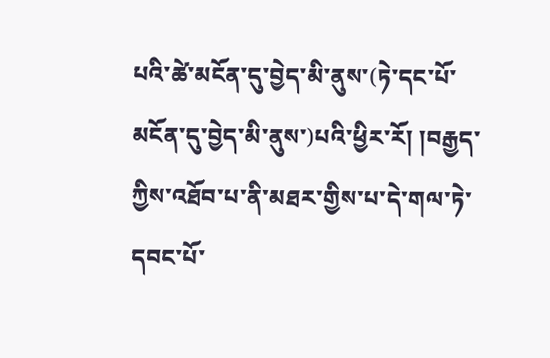པའི་ཚེ་མངོན་དུ་བྱེད་མི་ནུས་(ཏེ་དང་པོ་མངོན་དུ་བྱེད་མི་ནུས་)པའི་ཕྱིར་རོ། །བརྒྱད་ཀྱིས་འཐོབ་པ་ནི་མཐར་གྱིས་པ་དེ་གལ་ཏེ་དབང་པོ་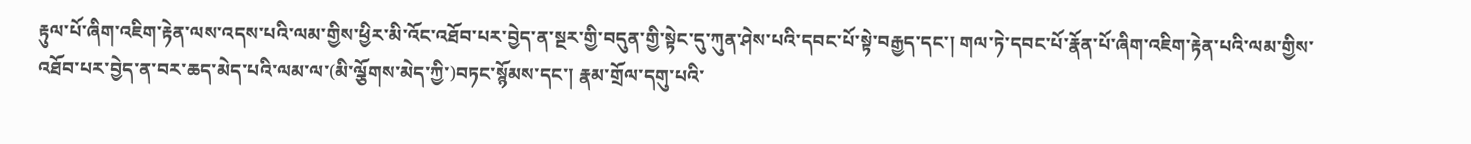རྟུལ་པོ་ཞིག་འཇིག་རྟེན་ལས་འདས་པའི་ལམ་གྱིས་ཕྱིར་མི་འོང་འཐོབ་པར་བྱེད་ན་སྔར་གྱི་བདུན་གྱི་སྟེང་དུ་ཀུན་ཤེས་པའི་དབང་པོ་སྟེ་བརྒྱད་དང་། གལ་ཏེ་དབང་པོ་རྣོན་པོ་ཞིག་འཇིག་རྟེན་པའི་ལམ་གྱིས་འཐོབ་པར་བྱེད་ན་བར་ཆད་མེད་པའི་ལམ་ལ་(མི་ལྕོགས་མེད་ཀྱི་)བཏང་སྙོམས་དང་། རྣམ་གྲོལ་དགུ་པའི་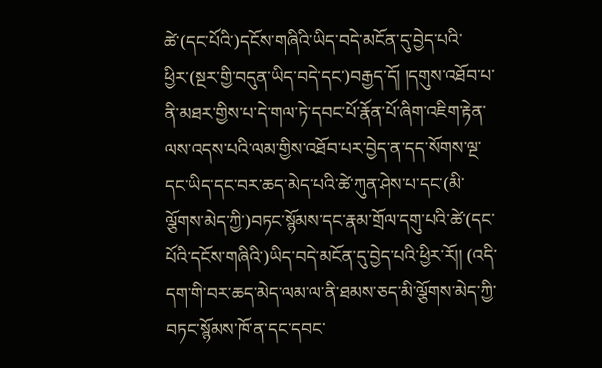ཚེ་(དང་པོའི་)དངོས་གཞིའི་ཡིད་བདེ་མངོན་དུ་བྱེད་པའི་ཕྱིར་(སྔར་གྱི་བདུན་ཡིད་བདེ་དང་)བརྒྱད་དོ། །དགུས་འཐོབ་པ་ནི་མཐར་གྱིས་པ་དེ་གལ་ཏེ་དབང་པོ་རྣོན་པོ་ཞིག་འཇིག་རྟེན་ལས་འདས་པའི་ལམ་གྱིས་འཐོབ་པར་བྱེད་ན་དད་སོགས་ལྔ་དང་ཡིད་དང་བར་ཆད་མེད་པའི་ཚེ་ཀུན་ཤེས་པ་དང་(མི་ལྕོགས་མེད་ཀྱི་)བཏང་སྙོམས་དང་རྣམ་གྲོལ་དགུ་པའི་ཚེ་(དང་པོའི་དངོས་གཞིའི་)ཡིད་བདེ་མངོན་དུ་བྱེད་པའི་ཕྱིར་རོ།། (འདི་དག་གི་བར་ཆད་མེད་ལམ་ལ་ནི་ཐམས་ཅད་མི་ལྕོགས་མེད་ཀྱི་བཏང་སྙོམས་ཁོ་ན་དང་དབང་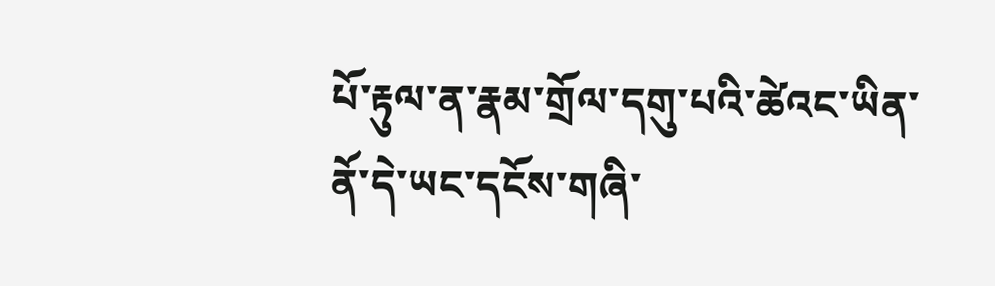པོ་རྟུལ་ན་རྣམ་གྲོལ་དགུ་པའི་ཚེའང་ཡིན་ནོ་དེ་ཡང་དངོས་གཞི་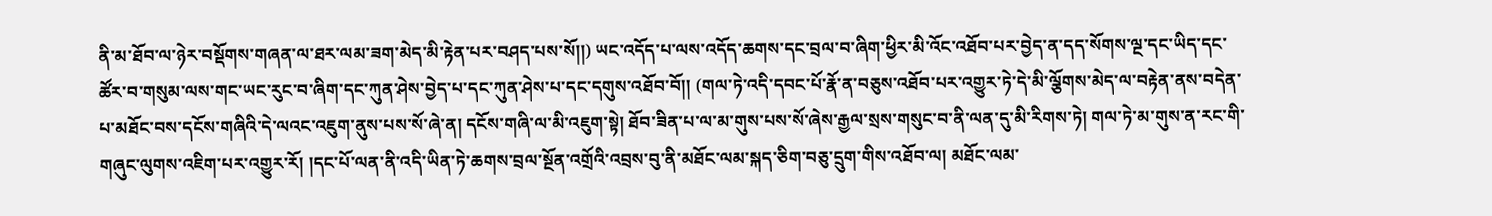ནི་མ་ཐོབ་ལ་ཉེར་བསྡོགས་གཞན་ལ་ཐར་ལམ་ཟག་མེད་མི་རྟེན་པར་བཤད་པས་སོ།།) ཡང་འདོད་པ་ལས་འདོད་ཆགས་དང་བྲལ་བ་ཞིག་ཕྱིར་མི་འོང་འཐོབ་པར་བྱེད་ན་དད་སོགས་ལྔ་དང་ཡིད་དང་ཚོར་བ་གསུམ་ལས་གང་ཡང་རུང་བ་ཞིག་དང་ཀུན་ཤེས་བྱེད་པ་དང་ཀུན་ཤེས་པ་དང་དགུས་འཐོབ་བོ།། (གལ་ཏེ་འདི་དབང་པོ་རྣོ་ན་བཅུས་འཐོབ་པར་འགྱུར་ཏེ་དེ་མི་ལྕོགས་མེད་ལ་བརྟེན་ནས་བདེན་པ་མཐོང་བས་དངོས་གཞིའི་དེ་ལའང་འཇུག་ནུས་པས་སོ་ཞེ་ན། དངོས་གཞི་ལ་མི་འཇུག་སྟེ། ཐོབ་ཟིན་པ་ལ་མ་གུས་པས་སོ་ཞེས་རྒྱལ་སྲས་གསུང་བ་ནི་ལན་དུ་མི་རིགས་ཏེ། གལ་ཏེ་མ་གུས་ན་རང་གི་གཞུང་ལུགས་འཇིག་པར་འགྱུར་རོ། །དང་པོ་ལན་ནི་འདི་ཡིན་ཏེ་ཆགས་བྲལ་སྔོན་འགྲོའི་འབྲས་བུ་ནི་མཐོང་ལམ་སྐད་ཅིག་བཅུ་དྲུག་གིས་འཐོབ་ལ། མཐོང་ལམ་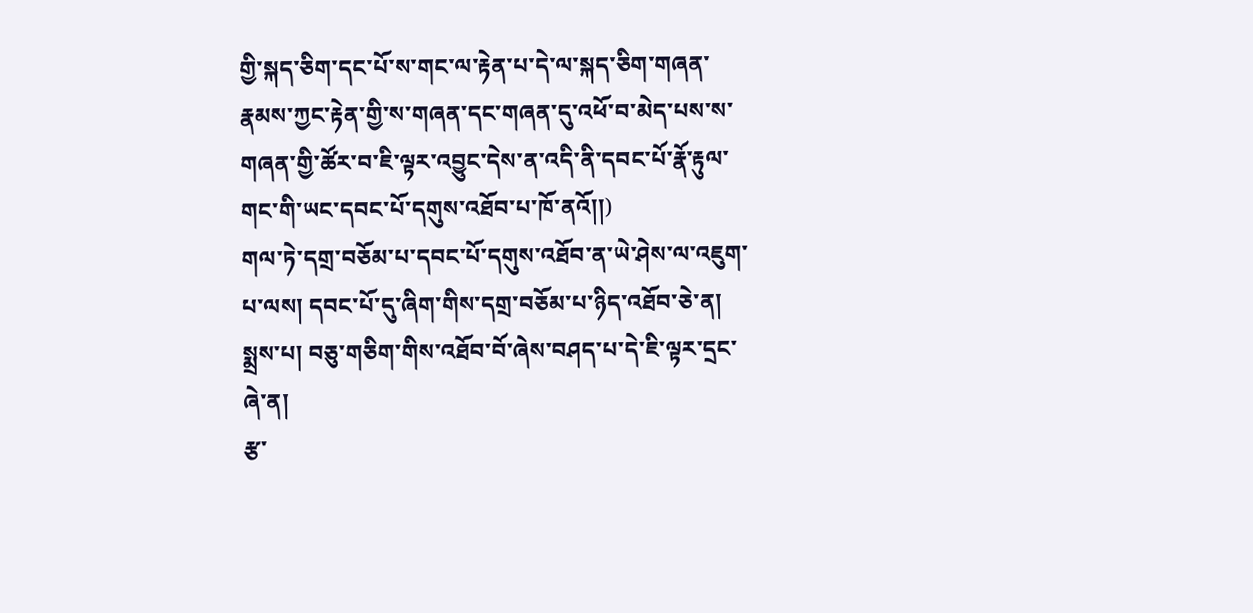གྱི་སྐད་ཅིག་དང་པོ་ས་གང་ལ་རྟེན་པ་དེ་ལ་སྐད་ཅིག་གཞན་རྣམས་ཀྱང་རྟེན་གྱི་ས་གཞན་དང་གཞན་དུ་འཕོ་བ་མེད་པས་ས་གཞན་གྱི་ཚོར་བ་ཇི་ལྟར་འབྱུང་དེས་ན་འདི་ནི་དབང་པོ་རྣོ་རྟུལ་གང་གི་ཡང་དབང་པོ་དགུས་འཐོབ་པ་ཁོ་ནའོ།།)
གལ་ཏེ་དགྲ་བཅོམ་པ་དབང་པོ་དགུས་འཐོབ་ན་ཡེ་ཤེས་ལ་འཇུག་པ་ལས། དབང་པོ་དུ་ཞིག་གིས་དགྲ་བཅོམ་པ་ཉིད་འཐོབ་ཅེ་ན། སྨྲས་པ། བཅུ་གཅིག་གིས་འཐོབ་བོ་ཞེས་བཤད་པ་དེ་ཇི་ལྟར་དྲང་ཞེ་ན།
རྩ་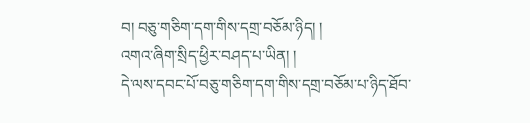བ། བཅུ་གཅིག་དག་གིས་དགྲ་བཅོམ་ཉིད། །
འགའ་ཞིག་སྲིད་ཕྱིར་བཤད་པ་ཡིན། །
དེ་ལས་དབང་པོ་བཅུ་གཅིག་དག་གིས་དགྲ་བཅོམ་པ་ཉིད་ཐོབ་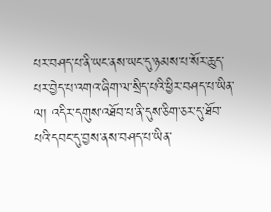པར་བཤད་པ་ནི་ཡང་ནས་ཡང་དུ་ཉམས་པ་སོར་ཆུད་པར་བྱེད་པ་འགའ་ཞིག་ལ་སྲིད་པའི་ཕྱིར་བཤད་པ་ཡིན་ལ། འདིར་དགུས་འཐོབ་པ་ནི་དུས་ཅིག་ཅར་དུ་ཐོབ་པའི་དབང་དུ་བྱས་ནས་བཤད་པ་ཡིན་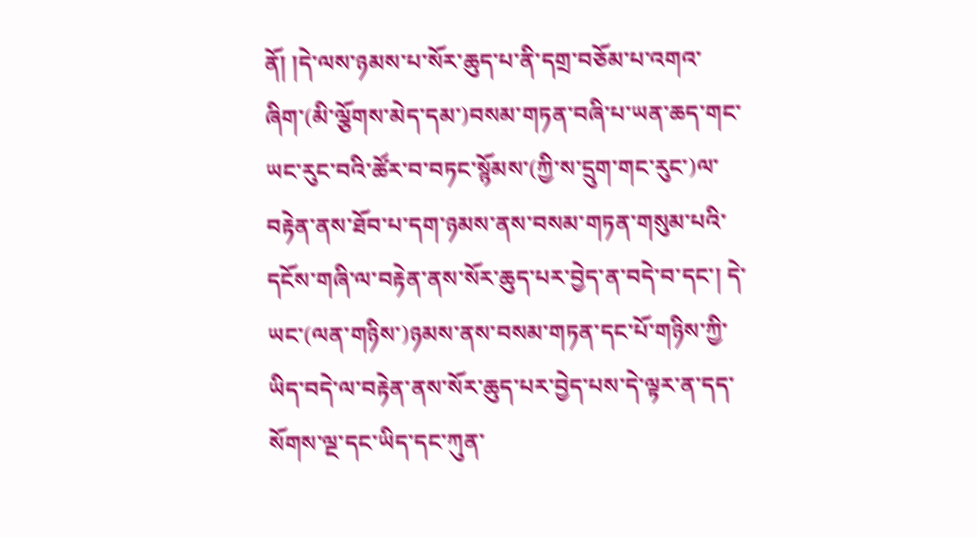ནོ། །དེ་ལས་ཉམས་པ་སོར་ཆུད་པ་ནི་དགྲ་བཅོམ་པ་འགའ་ཞིག་(མི་ལྕོགས་མེད་དམ་)བསམ་གཏན་བཞི་པ་ཡན་ཆད་གང་ཡང་རུང་བའི་ཚོར་བ་བཏང་སྙོམས་(ཀྱི་ས་དྲུག་གང་རུང་)ལ་བརྟེན་ནས་ཐོབ་པ་དག་ཉམས་ནས་བསམ་གཏན་གསུམ་པའི་དངོས་གཞི་ལ་བརྟེན་ནས་སོར་ཆུད་པར་བྱེད་ན་བདེ་བ་དང་། དེ་ཡང་(ལན་གཉིས་)ཉམས་ནས་བསམ་གཏན་དང་པོ་གཉིས་ཀྱི་ཡིད་བདེ་ལ་བརྟེན་ནས་སོར་ཆུད་པར་བྱེད་པས་དེ་ལྟར་ན་དད་སོགས་ལྔ་དང་ཡིད་དང་ཀུན་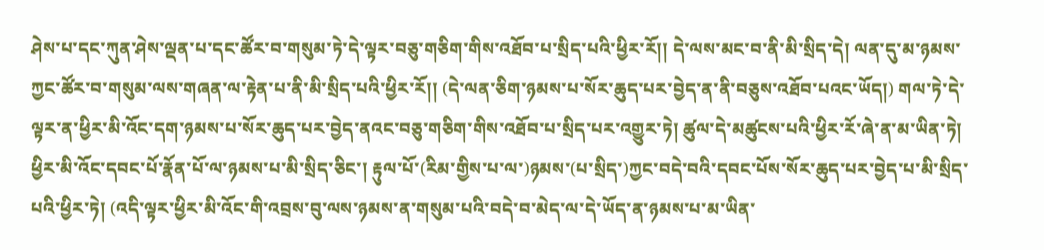ཤེས་པ་དང་ཀུན་ཤེས་ལྡན་པ་དང་ཚོར་བ་གསུམ་ཏེ་དེ་ལྟར་བཅུ་གཅིག་གིས་འཐོབ་པ་སྲིད་པའི་ཕྱིར་རོ།། དེ་ལས་མང་བ་ནི་མི་སྲིད་དེ། ལན་དུ་མ་ཉམས་ཀྱང་ཚོར་བ་གསུམ་ལས་གཞན་ལ་རྟེན་པ་ནི་མི་སྲིད་པའི་ཕྱིར་རོ།། (དེ་ལན་ཅིག་ཉམས་པ་སོར་ཆུད་པར་བྱེད་ན་ནི་བཅུས་འཐོབ་པའང་ཡོད།) གལ་ཏེ་དེ་ལྟར་ན་ཕྱིར་མི་འོང་དག་ཉམས་པ་སོར་ཆུད་པར་བྱེད་ནའང་བཅུ་གཅིག་གིས་འཐོབ་པ་སྲིད་པར་འགྱུར་ཏེ། ཚུལ་དེ་མཚུངས་པའི་ཕྱིར་རོ་ཞེ་ན་མ་ཡིན་ཏེ། ཕྱིར་མི་འོང་དབང་པོ་རྣོན་པོ་ལ་ཉམས་པ་མི་སྲིད་ཅིང་། རྟུལ་པོ་(རིམ་གྱིས་པ་ལ་)ཉམས་(པ་སྲིད་)ཀྱང་བདེ་བའི་དབང་པོས་སོར་ཆུད་པར་བྱེད་པ་མི་སྲིད་པའི་ཕྱིར་ཏེ། (འདི་ལྟར་ཕྱིར་མི་འོང་གི་འབྲས་བུ་ལས་ཉམས་ན་གསུམ་པའི་བདེ་བ་མེད་ལ་དེ་ཡོད་ན་ཉམས་པ་མ་ཡིན་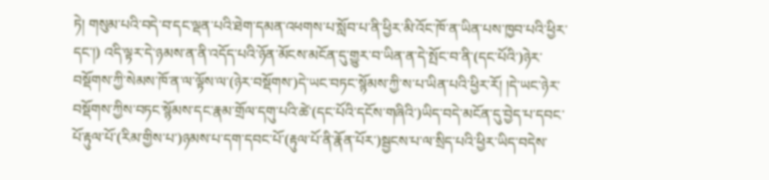ཏེ། གསུམ་པའི་བདེ་བ་དང་ལྡན་པའི་ཐེག་དམན་འཕགས་པ་སློབ་པ་ནི་ཕྱིར་མི་འོང་ཁོ་ན་ཡིན་པས་ཁྱབ་པའི་ཕྱིར་དང་།) འདི་ལྟར་དེ་ཉམས་ན་ནི་འདོད་པའི་ཉོན་མོངས་མངོན་དུ་གྱུར་བ་ཡིན་ན་དེ་སྤོང་བ་ནི་(དང་པོའི་)ཉེར་བསྡོགས་ཀྱི་སེམས་ཁོ་ན་ལ་ལྟོས་ལ་(ཉེར་བསྡོགས་)དེ་ཡང་བཏང་སྙོམས་ཀྱི་ས་པ་ཡིན་པའི་ཕྱིར་རོ། །དེ་ཡང་ཉེར་བསྡོགས་ཀྱིས་བཏང་སྙོམས་དང་རྣམ་གྲོལ་དགུ་པའི་ཚེ་(དང་པོའི་དངོས་གཞིའི་)ཡིད་བདེ་མངོན་དུ་བྱེད་པ་དབང་པོ་རྟུལ་པོ་(རིམ་གྱིས་པ་)ཉམས་པ་དག་དབང་པོ་(རྟུལ་པོ་ནི་རྣོན་པོར་)སྦྱངས་པ་ལ་སྲིད་པའི་ཕྱིར་ཡིད་བདེས་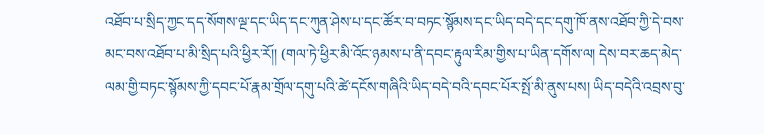འཐོབ་པ་སྲིད་ཀྱང་དད་སོགས་ལྔ་དང་ཡིད་དང་ཀུན་ཤེས་པ་དང་ཚོར་བ་བཏང་སྙོམས་དང་ཡིད་བདེ་དང་དགུ་ཁོ་ནས་འཐོབ་ཀྱི་དེ་བས་མང་བས་འཐོབ་པ་མི་སྲིད་པའི་ཕྱིར་རོ།། (གལ་ཏེ་ཕྱིར་མི་འོང་ཉམས་པ་ནི་དབང་རྟུལ་རིམ་གྱིས་པ་ཡིན་དགོས་ལ། དེས་བར་ཆད་མེད་ལམ་གྱི་བཏང་སྙོམས་ཀྱི་དབང་པོ་རྣམ་གྲོལ་དགུ་པའི་ཚེ་དངོས་གཞིའི་ཡིད་བདེ་བའི་དབང་པོར་སྤོ་མི་ནུས་པས། ཡིད་བདེའི་འབྲས་བུ་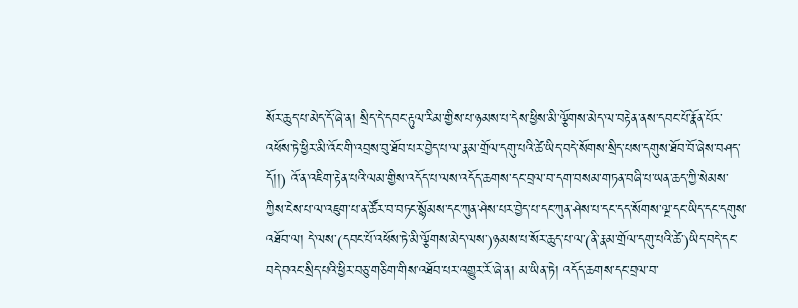སོར་ཆུད་པ་མེད་དོ་ཞེ་ན། སྲིད་དེ་དབང་རྟུལ་རིམ་གྱིས་པ་ཉམས་པ་དེས་ཕྱིས་མི་ལྕོགས་མེད་ལ་བརྟེན་ནས་དབང་པོ་རྣོན་པོར་འཕོས་ཏེ་ཕྱིར་མི་འོང་གི་འབྲས་བུ་ཐོབ་པར་བྱེད་པ་ལ་རྣམ་གྲོལ་དགུ་པའི་ཚེ་ཡིད་བདེ་སོགས་སྲིད་པས་དགུས་ཐོབ་བོ་ཞེས་བཤད་དོ།།) འོ་ན་འཇིག་རྟེན་པའི་ལམ་གྱིས་འདོད་པ་ལས་འདོད་ཆགས་དང་བྲལ་བ་དག་བསམ་གཏན་བཞི་པ་ཡན་ཆད་ཀྱི་སེམས་ཀྱིས་ངེས་པ་ལ་འཇུག་པ་ན་ཚོར་བ་བཏང་སྙོམས་དང་ཀུན་ཤེས་པར་བྱེད་པ་དང་ཀུན་ཤེས་པ་དང་དད་སོགས་ལྔ་དང་ཡིད་དང་དགུས་འཐོབ་ལ། དེ་ལས་(དབང་པོ་འཕོས་ཏེ་མི་ལྕོགས་མེད་ལས་)ཉམས་པ་སོར་ཆུད་པ་ལ་(ནི་རྣམ་གྲོལ་དགུ་པའི་ཚེ་)ཡིད་བདེ་དང་བདེ་བའང་སྲིད་པའི་ཕྱིར་བཅུ་གཅིག་གིས་འཐོབ་པར་འགྱུར་རོ་ཞེ་ན། མ་ཡིན་ཏེ། འདོད་ཆགས་དང་བྲལ་བ་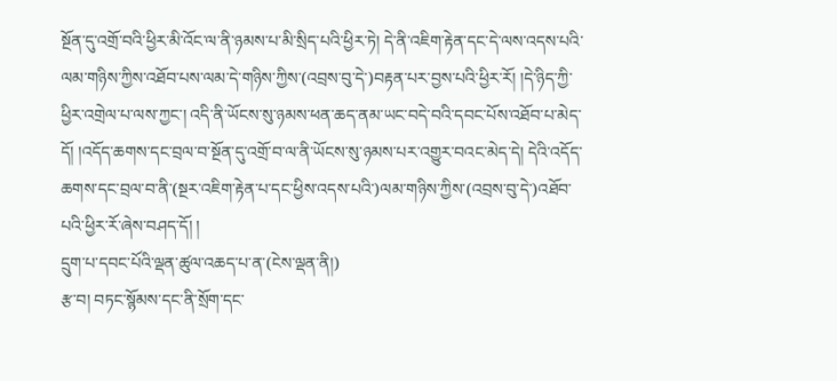སྔོན་དུ་འགྲོ་བའི་ཕྱིར་མི་འོང་ལ་ནི་ཉམས་པ་མི་སྲིད་པའི་ཕྱིར་ཏེ། དེ་ནི་འཇིག་རྟེན་དང་དེ་ལས་འདས་པའི་ལམ་གཉིས་ཀྱིས་འཐོབ་པས་ལམ་དེ་གཉིས་ཀྱིས་(འབྲས་བུ་དེ་)བརྟན་པར་བྱས་པའི་ཕྱིར་རོ། །དེ་ཉིད་ཀྱི་ཕྱིར་འགྲེལ་པ་ལས་ཀྱང་། འདི་ནི་ཡོངས་སུ་ཉམས་ཕན་ཆད་ནམ་ཡང་བདེ་བའི་དབང་པོས་འཐོབ་པ་མེད་དོ། །འདོད་ཆགས་དང་བྲལ་བ་སྔོན་དུ་འགྲོ་བ་ལ་ནི་ཡོངས་སུ་ཉམས་པར་འགྱུར་བའང་མེད་དེ། དེའི་འདོད་ཆགས་དང་བྲལ་བ་ནི་(སྔར་འཇིག་རྟེན་པ་དང་ཕྱིས་འདས་པའི་)ལམ་གཉིས་ཀྱིས་(འབྲས་བུ་དེ་)འཐོབ་པའི་ཕྱིར་རོ་ཞེས་བཤད་དོ། །
དྲུག་པ་དབང་པོའི་ལྡན་ཚུལ་འཆད་པ་ན་(ངེས་ལྡན་ནི།)
རྩ་བ། བཏང་སྙོམས་དང་ནི་སྲོག་དང་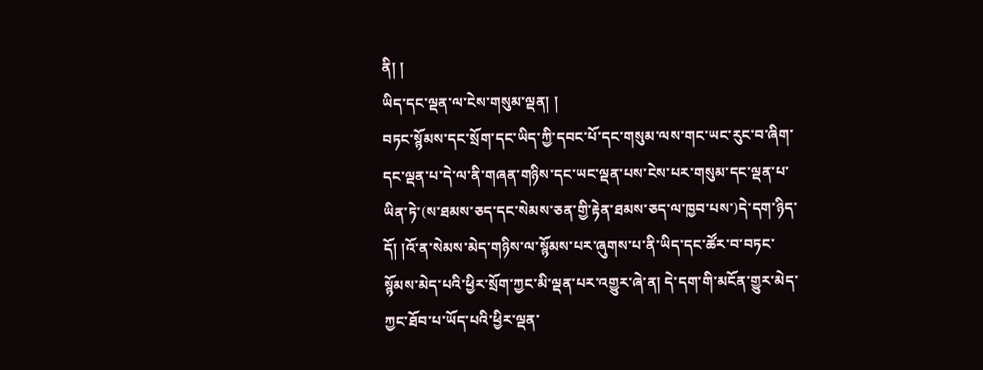ནི། །
ཡིད་དང་ལྡན་ལ་ངེས་གསུམ་ལྡན། །
བཏང་སྙོམས་དང་སྲོག་དང་ཡིད་ཀྱི་དབང་པོ་དང་གསུམ་ལས་གང་ཡང་རུང་བ་ཞིག་དང་ལྡན་པ་དེ་ལ་ནི་གཞན་གཉིས་དང་ཡང་ལྡན་པས་ངེས་པར་གསུམ་དང་ལྡན་པ་ཡིན་ཏེ་(ས་ཐམས་ཅད་དང་སེམས་ཅན་གྱི་རྟེན་ཐམས་ཅད་ལ་ཁྱབ་པས་)དེ་དག་ཉིད་དོ། །འོ་ན་སེམས་མེད་གཉིས་ལ་སྙོམས་པར་ཞུགས་པ་ནི་ཡིད་དང་ཚོར་བ་བཏང་སྙོམས་མེད་པའི་ཕྱིར་སྲོག་ཀྱང་མི་ལྡན་པར་འགྱུར་ཞེ་ན། དེ་དག་གི་མངོན་གྱུར་མེད་ཀྱང་ཐོབ་པ་ཡོད་པའི་ཕྱིར་ལྡན་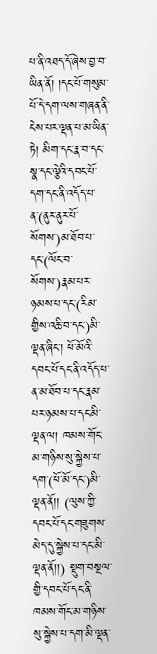པ་ནི་འཐད་དོ་ཞེས་བྱ་བ་ཡིན་ནོ། །དང་པོ་གསུམ་པོ་དེ་དག་ལས་གཞན་ནི་ངེས་པར་ལྡན་པ་མ་ཡིན་ཏེ། མིག་དང་རྣ་བ་དང་སྣ་དང་ལྕེའི་དབང་པོ་དག་དང་ནི་འདོད་པ་ན་(ནུར་ནུར་པོ་སོགས་)མ་ཐོབ་པ་དང་(ལོང་བ་སོགས་)རྣམ་པར་ཉམས་པ་དང་(རིམ་གྱིས་འཆི་བ་དང་)མི་ལྡན་ཞིང་། ཕོ་མོའི་དབང་པོ་དང་ནི་འདོད་པ་ན་མ་ཐོབ་པ་དང་རྣམ་པར་ཉམས་པ་དང་མི་ལྡན་ལ། ཁམས་གོང་མ་གཉིས་སུ་སྐྱེས་པ་དག་(ཕོ་མོ་དང་)མི་ལྡན་ནོ།། (ལུས་ཀྱི་དབང་པོ་དང་གཟུགས་མེད་དུ་སྐྱེས་པ་དང་མི་ལྡན་ནོ།།) སྡུག་བསྔལ་གྱི་དབང་པོ་དང་ནི་ཁམས་གོང་མ་གཉིས་སུ་སྐྱེས་པ་དག་མི་ལྡན་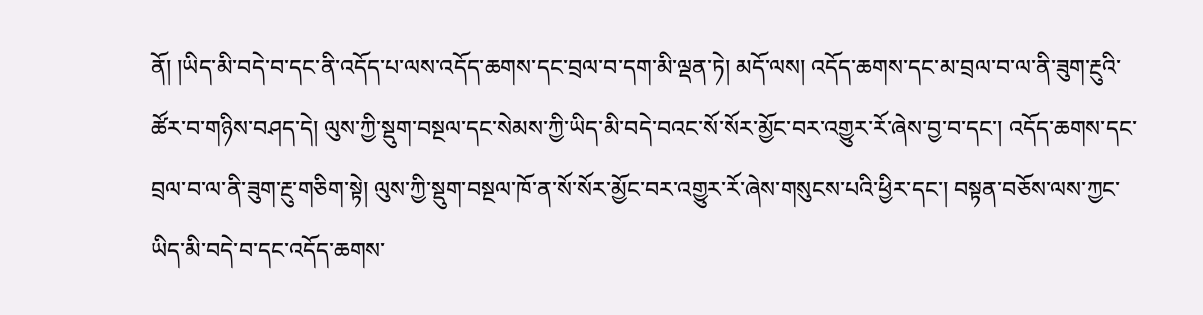ནོ། །ཡིད་མི་བདེ་བ་དང་ནི་འདོད་པ་ལས་འདོད་ཆགས་དང་བྲལ་བ་དག་མི་ལྡན་ཏེ། མདོ་ལས། འདོད་ཆགས་དང་མ་བྲལ་བ་ལ་ནི་ཟུག་རྔུའི་ཚོར་བ་གཉིས་བཤད་དེ། ལུས་ཀྱི་སྡུག་བསྔལ་དང་སེམས་ཀྱི་ཡིད་མི་བདེ་བའང་སོ་སོར་མྱོང་བར་འགྱུར་རོ་ཞེས་བྱ་བ་དང་། འདོད་ཆགས་དང་བྲལ་བ་ལ་ནི་ཟུག་རྔུ་གཅིག་སྟེ། ལུས་ཀྱི་སྡུག་བསྔལ་ཁོ་ན་སོ་སོར་མྱོང་བར་འགྱུར་རོ་ཞེས་གསུངས་པའི་ཕྱིར་དང་། བསྟན་བཅོས་ལས་ཀྱང་ཡིད་མི་བདེ་བ་དང་འདོད་ཆགས་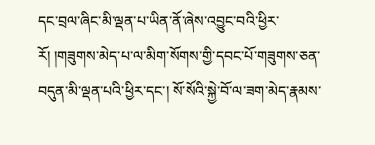དང་བྲལ་ཞིང་མི་ལྡན་པ་ཡིན་ནོ་ཞེས་འབྱུང་བའི་ཕྱིར་རོ། །གཟུགས་མེད་པ་ལ་མིག་སོགས་གྱི་དབང་པོ་གཟུགས་ཅན་བདུན་མི་ལྡན་པའི་ཕྱིར་དང་། སོ་སོའི་སྐྱེ་བོ་ལ་ཟག་མེད་རྣམས་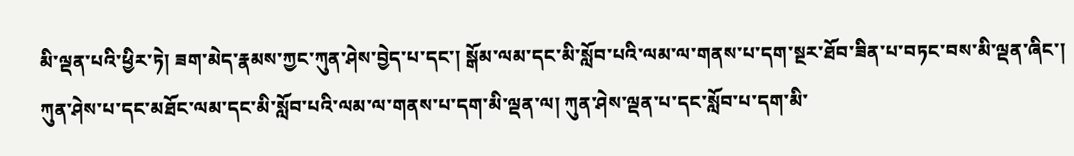མི་ལྡན་པའི་ཕྱིར་ཏེ། ཟག་མེད་རྣམས་ཀྱང་ཀུན་ཤེས་བྱེད་པ་དང་། སྒོམ་ལམ་དང་མི་སློབ་པའི་ལམ་ལ་གནས་པ་དག་སྔར་ཐོབ་ཟིན་པ་བཏང་བས་མི་ལྡན་ཞིང་། ཀུན་ཤེས་པ་དང་མཐོང་ལམ་དང་མི་སློབ་པའི་ལམ་ལ་གནས་པ་དག་མི་ལྡན་ལ། ཀུན་ཤེས་ལྡན་པ་དང་སློབ་པ་དག་མི་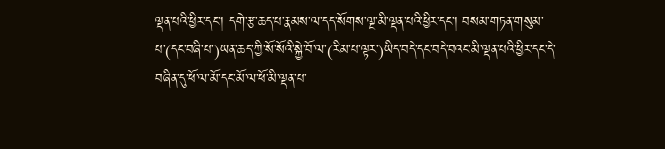ལྡན་པའི་ཕྱིར་དང་། དགེ་རྩ་ཆད་པ་རྣམས་ལ་དད་སོགས་ལྔ་མི་ལྡན་པའི་ཕྱིར་དང་། བསམ་གཏན་གསུམ་པ་(དང་བཞི་པ་)ཡན་ཆད་ཀྱི་སོ་སོའི་སྐྱེ་བོ་ལ་(རིམ་པ་ལྟར་)ཡིད་བདེ་དང་བདེ་བའང་མི་ལྡན་པའི་ཕྱིར་དང་དེ་བཞིན་དུ་ཕོ་ལ་མོ་དང་མོ་ལ་ཕོ་མི་ལྡན་པ་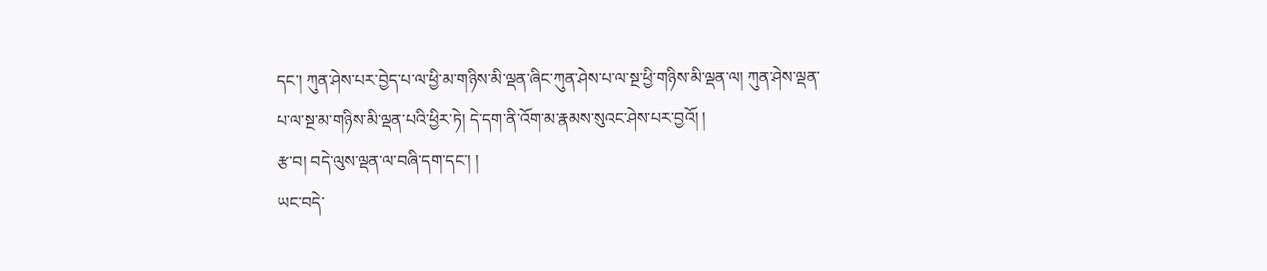དང་། ཀུན་ཤེས་པར་བྱེད་པ་ལ་ཕྱི་མ་གཉིས་མི་ལྡན་ཞིང་ཀུན་ཤེས་པ་ལ་སྔ་ཕྱི་གཉིས་མི་ལྡན་ལ། ཀུན་ཤེས་ལྡན་པ་ལ་སྔ་མ་གཉིས་མི་ལྡན་པའི་ཕྱིར་ཏེ། དེ་དག་ནི་འོག་མ་རྣམས་སུའང་ཤེས་པར་བྱའོ། །
རྩ་བ། བདེ་ལུས་ལྡན་ལ་བཞི་དག་དང་། །
ཡང་བདེ་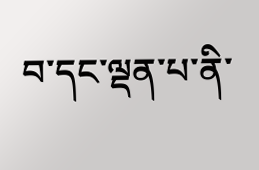བ་དང་ལྡན་པ་ནི་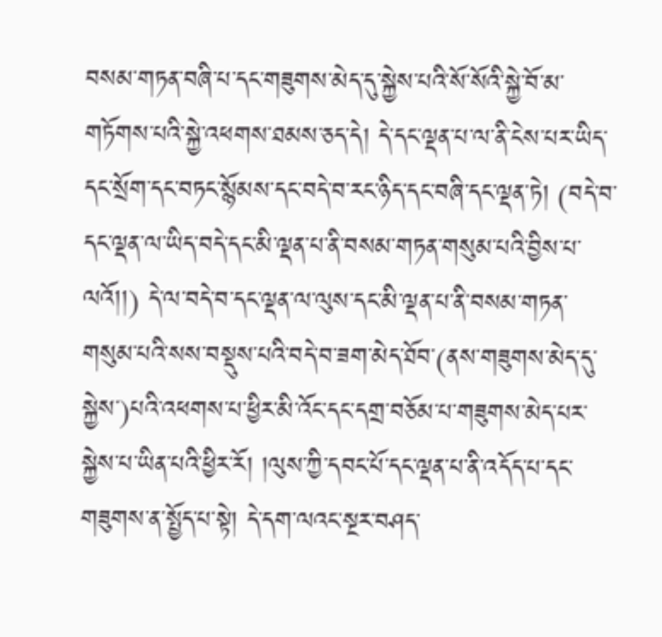བསམ་གཏན་བཞི་པ་དང་གཟུགས་མེད་དུ་སྐྱེས་པའི་སོ་སོའི་སྐྱེ་བོ་མ་གཏོགས་པའི་སྐྱེ་འཕགས་ཐམས་ཅད་དེ། དེ་དང་ལྡན་པ་ལ་ནི་ངེས་པར་ཡིད་དང་སྲོག་དང་བཏང་སྙོམས་དང་བདེ་བ་རང་ཉིད་དང་བཞི་དང་ལྡན་ཏེ། (བདེ་བ་དང་ལྡན་ལ་ཡིད་བདེ་དང་མི་ལྡན་པ་ནི་བསམ་གཏན་གསུམ་པའི་བྱིས་པ་ལའོ།།) དེ་ལ་བདེ་བ་དང་ལྡན་ལ་ལུས་དང་མི་ལྡན་པ་ནི་བསམ་གཏན་གསུམ་པའི་སས་བསྡུས་པའི་བདེ་བ་ཟག་མེད་ཐོབ་(ནས་གཟུགས་མེད་དུ་སྐྱེས་)པའི་འཕགས་པ་ཕྱིར་མི་འོང་དང་དགྲ་བཅོམ་པ་གཟུགས་མེད་པར་སྐྱེས་པ་ཡིན་པའི་ཕྱིར་རོ། །ལུས་ཀྱི་དབང་པོ་དང་ལྡན་པ་ནི་འདོད་པ་དང་གཟུགས་ན་སྤྱོད་པ་སྟེ། དེ་དག་ལའང་སྔར་བཤད་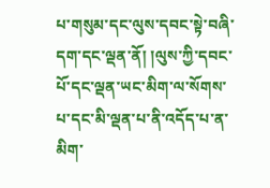པ་གསུམ་དང་ལུས་དབང་སྟེ་བཞི་དག་དང་ལྡན་ནོ། །ལུས་ཀྱི་དབང་པོ་དང་ལྡན་ཡང་མིག་ལ་སོགས་པ་དང་མི་ལྡན་པ་ནི་འདོད་པ་ན་མིག་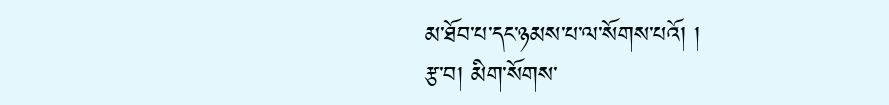མ་ཐོབ་པ་དང་ཉམས་པ་ལ་སོགས་པའོ། །
རྩ་བ། མིག་སོགས་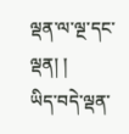ལྡན་ལ་ལྔ་དང་ལྡན། །
ཡིད་བདེ་ལྡན་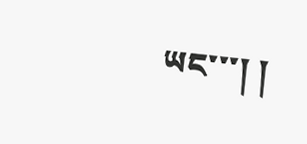ཡང་་་། །